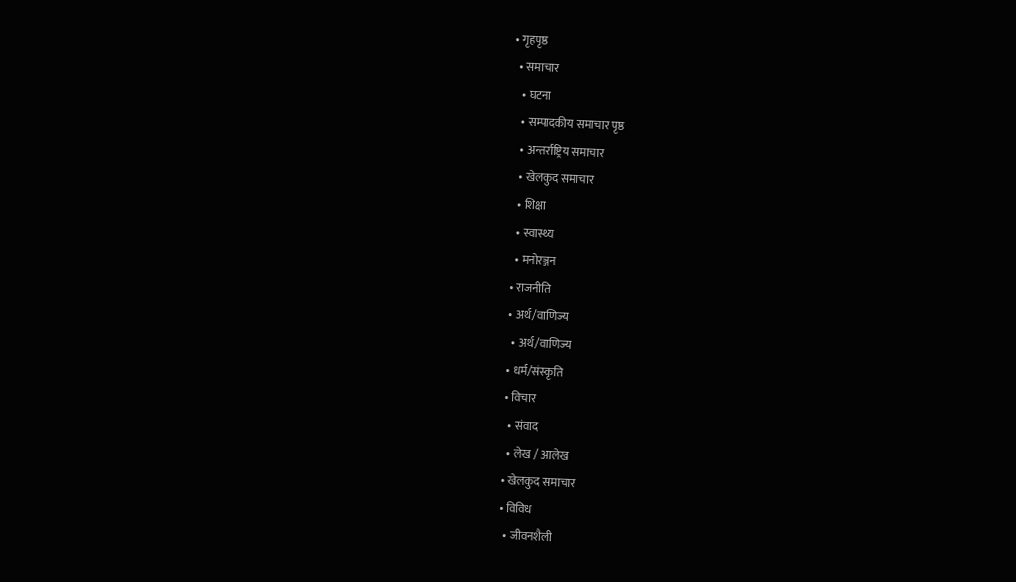• गृहपृष्ठ
  • समाचार
    • घटना
    • सम्पादकीय समाचार पृष्ठ
    • अन्तर्राष्ट्रिय समाचार
    • खेलकुद समाचार
    • शिक्षा
    • स्वास्थ्य
    • मनोरञ्जन
  • राजनीति
  • अर्थ/वाणिज्य
    • अर्थ/वाणिज्य
  • धर्म/संस्कृति
  • विचार
    • संवाद
    • लेख / आलेख
  • खेलकुद समाचार
  • विविध
    • जीवनशैली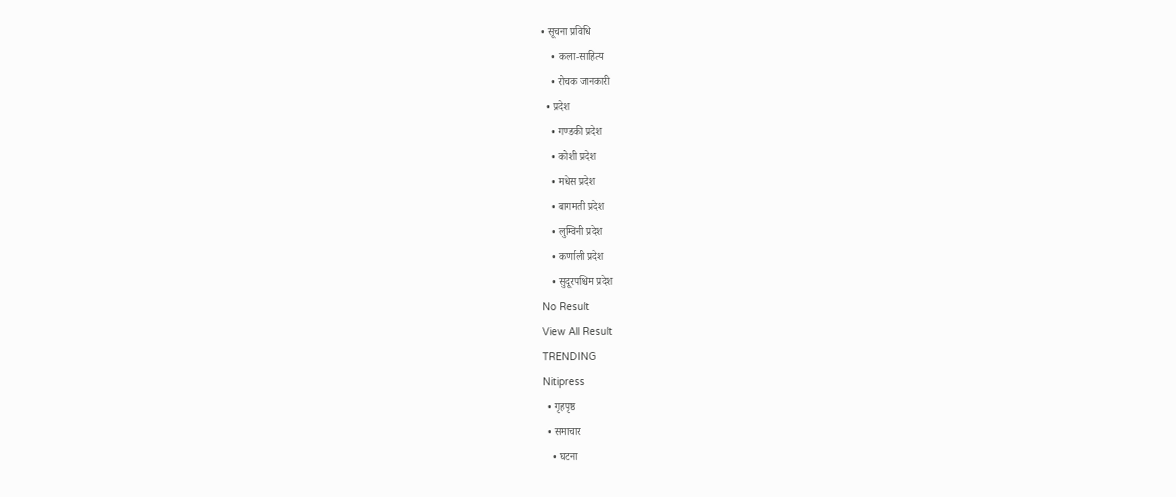• सूचना प्रविधि
    • कला-साहित्य
    • रोचक जानकारी
  • प्रदेश
    • गण्डकी प्रदेश
    • कोशी प्रदेश
    • मधेस प्रदेश
    • बागमती प्रदेश
    • लुम्विनी प्रदेश
    • कर्णाली प्रदेश
    • सुदूरपश्चिम प्रदेश
No Result
View All Result
TRENDING
Nitipress
  • गृहपृष्ठ
  • समाचार
    • घटना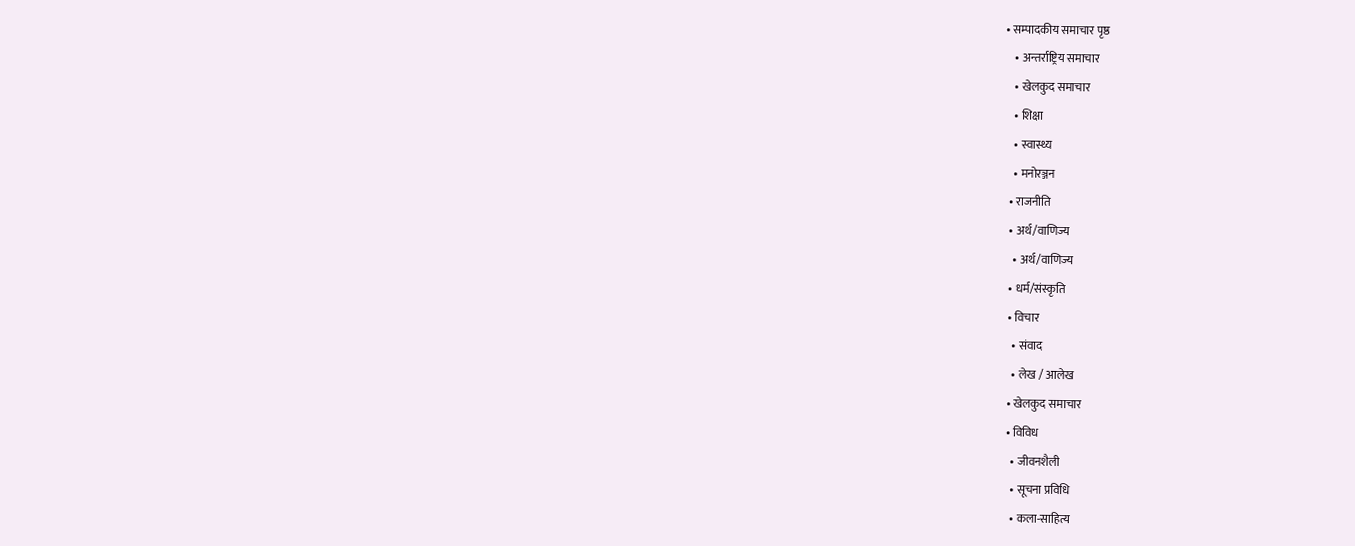• सम्पादकीय समाचार पृष्ठ
    • अन्तर्राष्ट्रिय समाचार
    • खेलकुद समाचार
    • शिक्षा
    • स्वास्थ्य
    • मनोरञ्जन
  • राजनीति
  • अर्थ/वाणिज्य
    • अर्थ/वाणिज्य
  • धर्म/संस्कृति
  • विचार
    • संवाद
    • लेख / आलेख
  • खेलकुद समाचार
  • विविध
    • जीवनशैली
    • सूचना प्रविधि
    • कला-साहित्य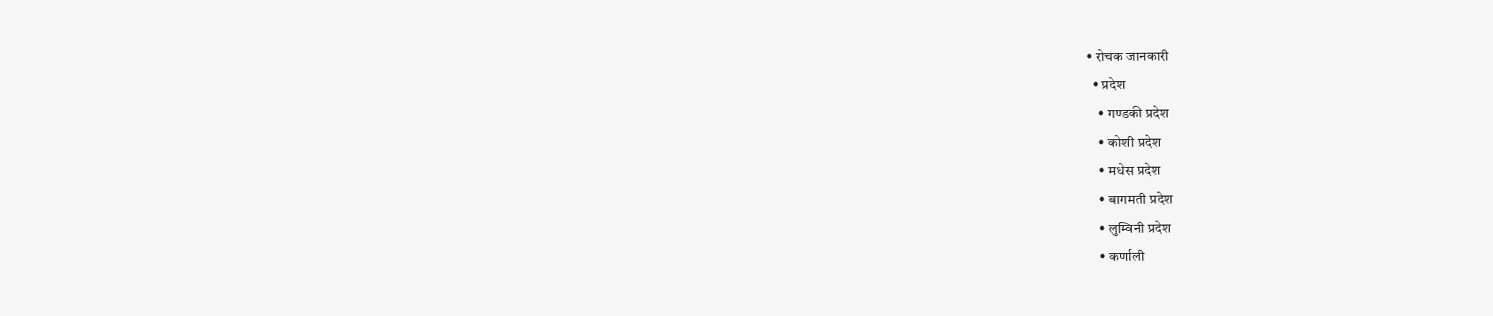• रोचक जानकारी
  • प्रदेश
    • गण्डकी प्रदेश
    • कोशी प्रदेश
    • मधेस प्रदेश
    • बागमती प्रदेश
    • लुम्विनी प्रदेश
    • कर्णाली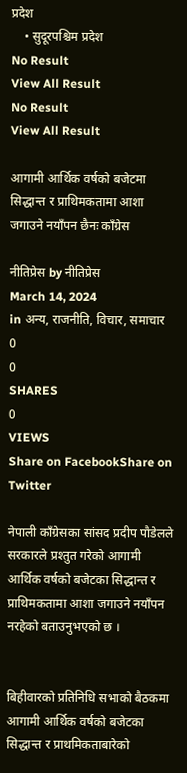प्रदेश
    • सुदूरपश्चिम प्रदेश
No Result
View All Result
No Result
View All Result

आगामी आर्थिक वर्षको बजेटमा सिद्धान्त र प्राथिमकतामा आशा जगाउने नयाँपन छैनः काँग्रेस

नीतिप्रेस by नीतिप्रेस
March 14, 2024
in अन्य, राजनीति, विचार, समाचार
0
0
SHARES
0
VIEWS
Share on FacebookShare on Twitter

नेपाली काँग्रेसका सांसद प्रदीप पौडेलले सरकारले प्रश्तुत गरेको आगामी आर्थिक वर्षको बजेटका सिद्धान्त र प्राथिमकतामा आशा जगाउने नयाँपन नरहेको बताउनुभएको छ ।


बिहीवारको प्रतिनिधि सभाको बैठकमा आगामी आर्थिक वर्षको बजेटका सिद्धान्त र प्राथमिकताबारेको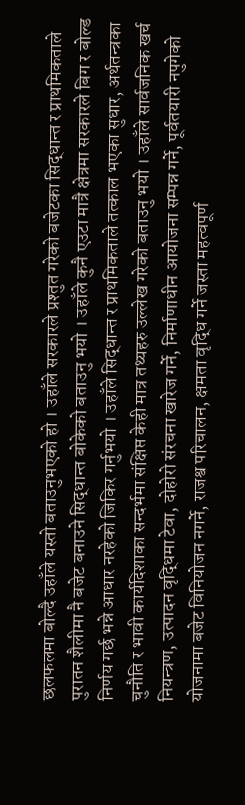छलफलमा बोल्दै उहाँले यस्तो बताउनुभएको हो । उहाँले सरकारले प्रश्तुत गरेको बजेटका सिद्धान्त र प्राथमिकताले पुरातन शैलीमा नै बजेट बनाउने सिद्धान्त बोकेको बताउनु भयो । उहाँले कुनै एउटा मात्रै क्षेत्रमा सरकारले बिग र बोल्ड निर्णय गर्छ भन्ने आधार नरहेको जिकिर गर्नुभयो । उहाँले सिद्धान्त र प्राथमिकताले तत्काल भएका सुधार, अर्थतन्त्रका चुनौति र भावी कार्यदिशाका सन्दर्भमा संक्षिप्त केही मात्र तथ्यहरु उल्लेख गरेको बताउनु भयो । उहाँले सार्वजनिक खर्च नियन्त्रण, उत्पादन वृद्धिमा टेवा, दोहोरो संरचना खारेज गर्ने, निर्माणाधीन आयोजना सम्पन्न गर्ने, पूर्वतयारी नपुगेको योजनामा बजेट विनियोजन नगर्ने, राजश्व परिचालन, क्षमता वृद्धि गर्ने जस्ता महत्वपूर्ण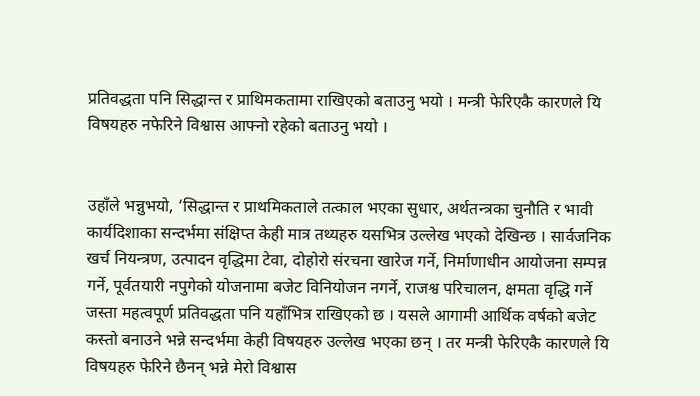प्रतिवद्धता पनि सिद्धान्त र प्राथिमकतामा राखिएको बताउनु भयो । मन्त्री फेरिएकै कारणले यि विषयहरु नफेरिने विश्वास आफ्नो रहेको बताउनु भयो ।


उहाँले भन्नुभयो, ‘सिद्धान्त र प्राथमिकताले तत्काल भएका सुधार, अर्थतन्त्रका चुनौति र भावी कार्यदिशाका सन्दर्भमा संक्षिप्त केही मात्र तथ्यहरु यसभित्र उल्लेख भएको देखिन्छ । सार्वजनिक खर्च नियन्त्रण, उत्पादन वृद्धिमा टेवा, दोहोरो संरचना खारेज गर्ने, निर्माणाधीन आयोजना सम्पन्न गर्ने, पूर्वतयारी नपुगेको योजनामा बजेट विनियोजन नगर्ने, राजश्व परिचालन, क्षमता वृद्धि गर्ने जस्ता महत्वपूर्ण प्रतिवद्धता पनि यहाँभित्र राखिएको छ । यसले आगामी आर्थिक वर्षको बजेट कस्तो बनाउने भन्ने सन्दर्भमा केही विषयहरु उल्लेख भएका छन् । तर मन्त्री फेरिएकै कारणले यि विषयहरु फेरिने छैनन् भन्ने मेरो विश्वास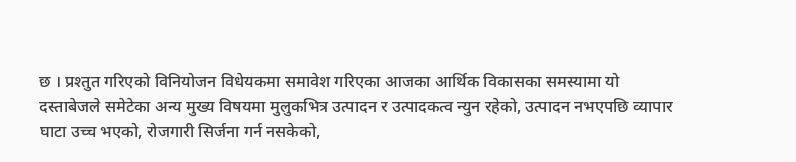छ । प्रश्तुत गरिएको विनियोजन विधेयकमा समावेश गरिएका आजका आर्थिक विकासका समस्यामा यो दस्ताबेजले समेटेका अन्य मुख्य विषयमा मुलुकभित्र उत्पादन र उत्पादकत्व न्युन रहेको, उत्पादन नभएपछि व्यापार घाटा उच्च भएको, रोजगारी सिर्जना गर्न नसकेको,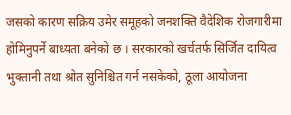जसको कारण सक्रिय उमेर समूहको जनशक्ति वैदेशिक रोजगारीमा होमिनुपर्ने बाध्यता बनेको छ । सरकारको खर्चतर्फ सिर्जित दायित्व भुक्तानी तथा श्रोत सुनिश्चित गर्न नसकेको, ठूला आयोजना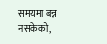समयमा बन्न नसकेको,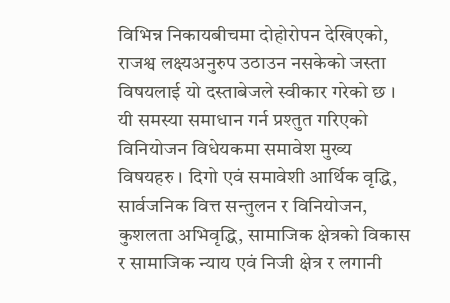विभिन्न निकायबीचमा दोहोरोपन देखिएको, राजश्व लक्ष्यअनुरुप उठाउन नसकेको जस्ता विषयलाई यो दस्ताबेजले स्वीकार गरेको छ । यी समस्या समाधान गर्न प्रश्तुत गरिएको विनियोजन विधेयकमा समावेश मुख्य विषयहरु । दिगो एवं समावेशी आर्थिक वृद्धि, सार्वजनिक वित्त सन्तुलन र विनियोजन, कुशलता अभिवृद्धि, सामाजिक क्षेत्रको विकास र सामाजिक न्याय एवं निजी क्षेत्र र लगानी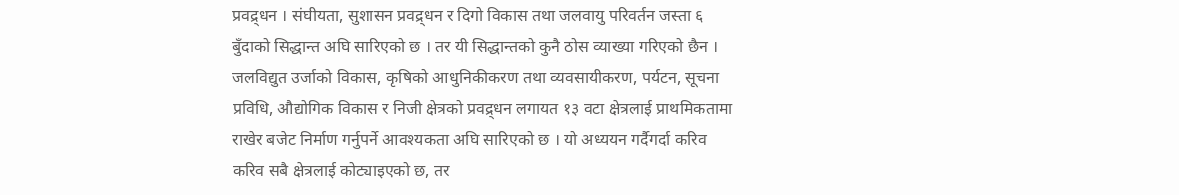प्रवद्र्धन । संघीयता, सुशासन प्रवद्र्धन र दिगो विकास तथा जलवायु परिवर्तन जस्ता ६ बुँदाको सिद्धान्त अघि सारिएको छ । तर यी सिद्धान्तको कुनै ठोस व्याख्या गरिएको छैन । जलविद्युत उर्जाको विकास, कृषिको आधुनिकीकरण तथा व्यवसायीकरण, पर्यटन, सूचना प्रविधि, औद्योगिक विकास र निजी क्षेत्रको प्रवद्र्धन लगायत १३ वटा क्षेत्रलाई प्राथमिकतामा राखेर बजेट निर्माण गर्नुपर्ने आवश्यकता अघि सारिएको छ । यो अध्ययन गर्दैगर्दा करिव करिव सबै क्षेत्रलाई कोट्याइएको छ, तर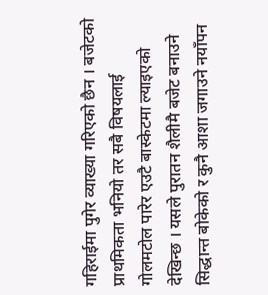गहिराईमा पुगेर व्याख्या गरिएको छैन । बजेटको प्राथमिकता भनियो तर सबै विषयलाई गोलमटोल पारेर एउटै बास्केटमा ल्याइएको देखिन्छ । यसले पुरातन शैलीमै बजेट बनाउने सिद्धान्त बोकेको र कुनै आशा जगाउने नयाँपन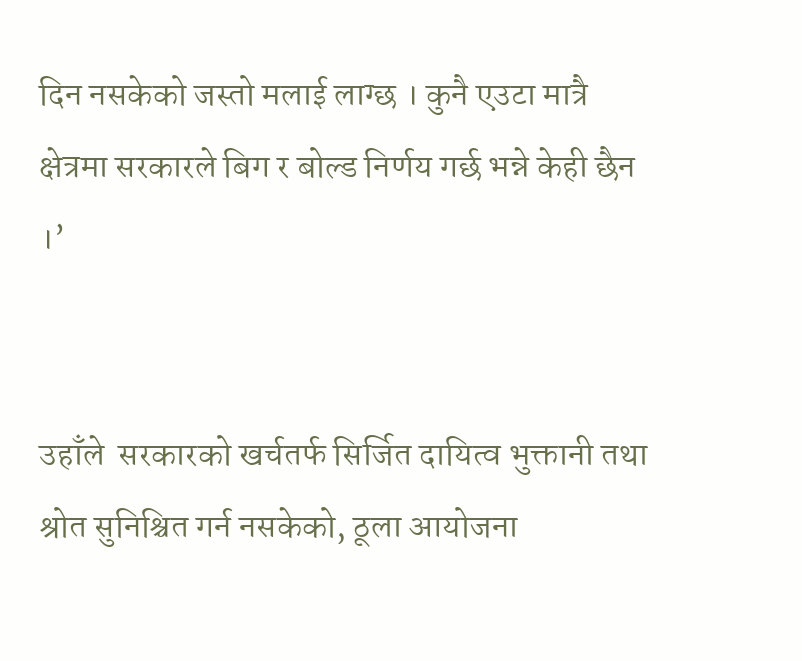दिन नसकेको जस्तो मलाई लाग्छ । कुनै एउटा मात्रै क्षेत्रमा सरकारले बिग र बोल्ड निर्णय गर्छ भन्ने केही छैन ।’


उहाँले  सरकारको खर्चतर्फ सिर्जित दायित्व भुक्तानी तथा श्रोत सुनिश्चित गर्न नसकेको, ठूला आयोजना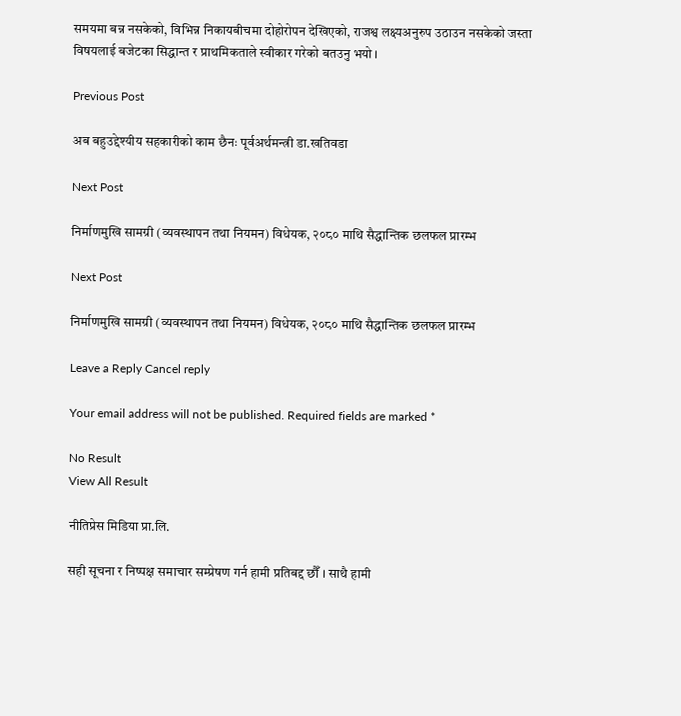समयमा बन्न नसकेको, विभिन्न निकायबीचमा दोहोरोपन देखिएको, राजश्व लक्ष्यअनुरुप उठाउन नसकेको जस्ता विषयलाई बजेटका सिद्धान्त र प्राथमिकताले स्वीकार गरेको बतउनु भयो ।

Previous Post

अब बहुउद्देश्यीय सहकारीको काम छैनः पूर्वअर्थमन्त्री डा.खतिवडा

Next Post

निर्माणमुखि सामग्री (व्यवस्थापन तथा नियमन) विधेयक, २०८० माथि सैद्धान्तिक छलफल प्रारम्भ

Next Post

निर्माणमुखि सामग्री (व्यवस्थापन तथा नियमन) विधेयक, २०८० माथि सैद्धान्तिक छलफल प्रारम्भ

Leave a Reply Cancel reply

Your email address will not be published. Required fields are marked *

No Result
View All Result

नीतिप्रेस मिडिया प्रा.लि.

सही सूचना र निष्पक्ष समाचार सम्प्रेषण गर्न हामी प्रतिबद्द छौँ । साथै हामी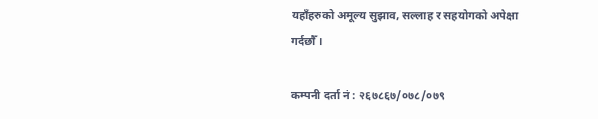यहाँहरुको अमूल्य सुझाव, सल्लाह र सहयोगको अपेक्षा गर्दछौँ ।

कम्पनी दर्ता नं : २६७८६७/०७८/०७९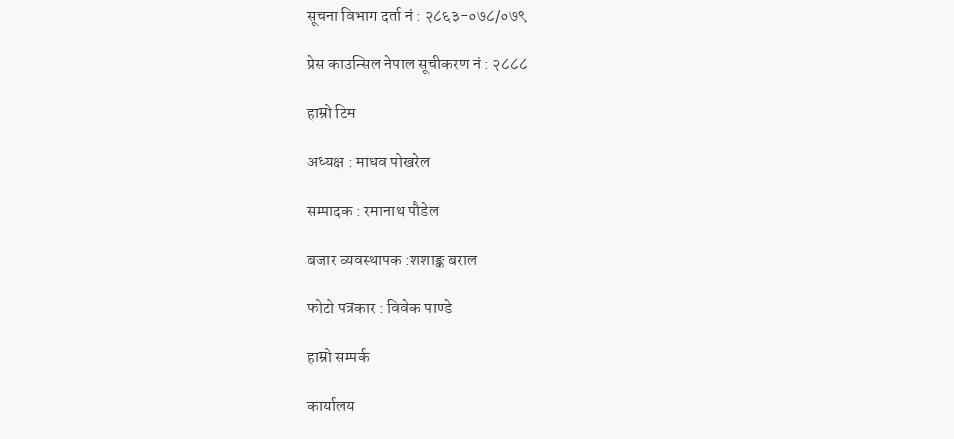सूचना विभाग दर्ता नं : २८६३-०७८/०७९

प्रेस काउन्सिल नेपाल सूचीकरण नं : २८८८

हाम्रो टिम

अध्यक्ष : माधव पोखरेल

सम्पादक : रमानाथ पौडेल

बजार व्यवस्थापक :शशाङ्क बराल

फोटो पत्रकार : विवेक पाण्डे

हाम्रो सम्पर्क

कार्यालय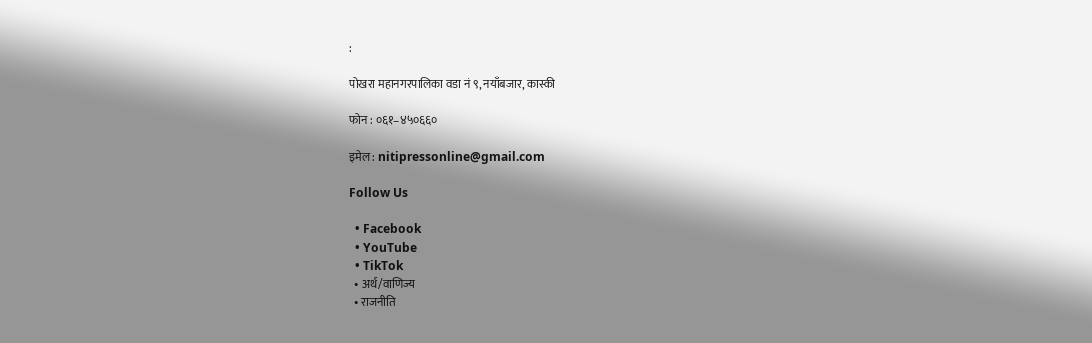:

पोखरा महानगरपालिका वडा नं ९, नयाँबजार, कास्की

फोन : ०६१–४५०६६०

इमेल : nitipressonline@gmail.com

Follow Us

  • Facebook
  • YouTube
  • TikTok
  • अर्थ/वाणिज्य
  • राजनीति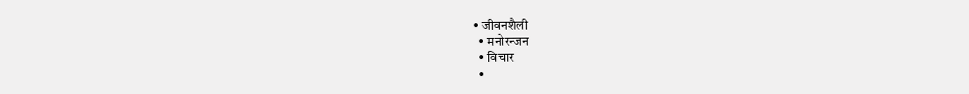• जीवनशैली
  • मनोरन्जन
  • विचार
  •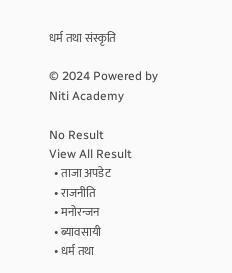धर्म तथा संस्कृति

© 2024 Powered by Niti Academy

No Result
View All Result
  • ताजा अपडेट
  • राजनीति
  • मनोरन्जन
  • ब्यावसायी
  • धर्म तथा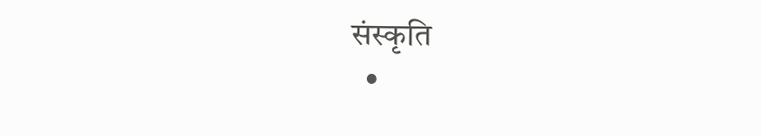संस्कृति
  •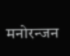मनोरन्जन